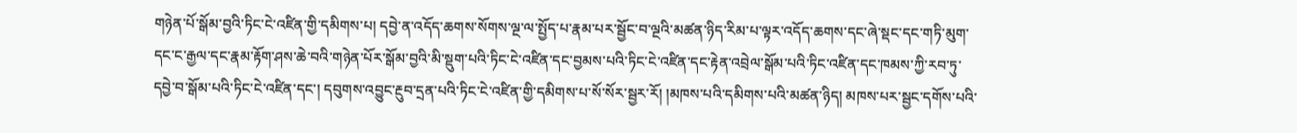གཉེན་པོ་སྒོམ་བྱའི་ཏིང་ངེ་འཛིན་གྱི་དམིགས་པ། དབྱེ་ན་འདོད་ཆགས་སོགས་ལྔ་ལ་སྤྱོད་པ་རྣམ་པར་སྦྱོང་བ་ལྔའི་མཚན་ཉིད་རིམ་པ་ལྟར་འདོད་ཆགས་དང་ཞེ་སྡང་དང་གཏི་མུག་དང་ང་རྒྱལ་དང་རྣམ་རྟོག་ཤས་ཆེ་བའི་གཉེན་པོར་སྒོམ་བྱའི་མི་སྡུག་པའི་ཏིང་ངེ་འཛིན་དང་བྱམས་པའི་ཏིང་ངེ་འཛིན་དང་རྟེན་འབྲེལ་སྒོམ་པའི་ཏིང་འཛིན་དང་ཁམས་ཀྱི་རབ་ཏུ་དབྱེ་བ་སྒོམ་པའི་ཏིང་ངེ་འཛིན་དང་། དབུགས་འབྱུང་རྔུབ་དྲན་པའི་ཏིང་ངེ་འཛིན་གྱི་དམིགས་པ་སོ་སོར་སྦྱར་རོ། །མཁས་པའི་དམིགས་པའི་མཚན་ཉིད། མཁས་པར་སྦྱང་དགོས་པའི་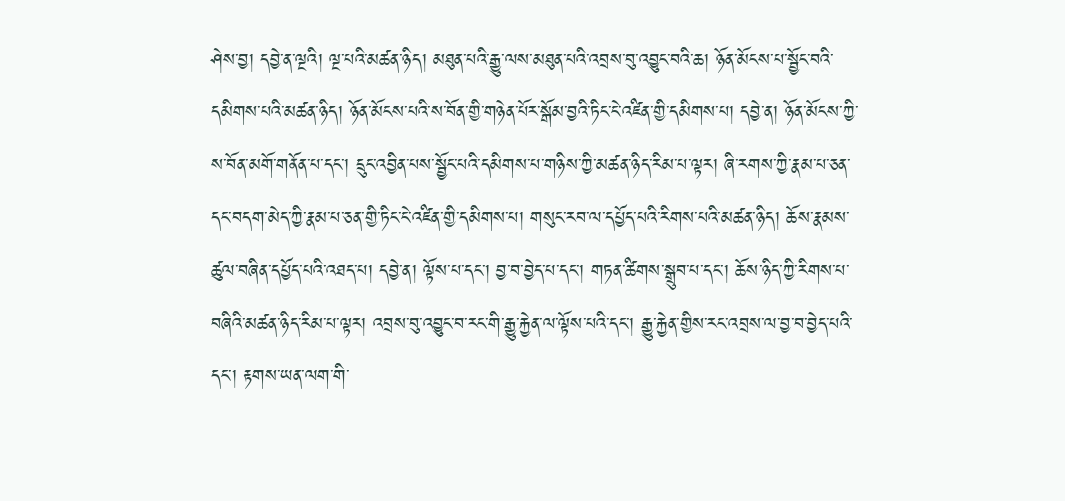ཤེས་བྱ། དབྱེ་ན་ལྔའི། ལྔ་པའི་མཚན་ཉིད། མཐུན་པའི་རྒྱུ་ལས་མཐུན་པའི་འབྲས་བུ་འབྱུང་བའི་ཆ། ཉོན་མོངས་པ་སྦྱོང་བའི་དམིགས་པའི་མཚན་ཉིད། ཉོན་མོངས་པའི་ས་བོན་གྱི་གཉེན་པོར་སྒོམ་བྱའི་ཏིང་ངེ་འཛིན་གྱི་དམིགས་པ། དབྱེ་ན། ཉོན་མོངས་ཀྱི་ས་བོན་མགོ་གནོན་པ་དང་། དྲུང་འབྱིན་པས་སྦྱོང་པའི་དམིགས་པ་གཉིས་ཀྱི་མཚན་ཉིད་རིམ་པ་ལྟར། ཞི་རགས་ཀྱི་རྣམ་པ་ཅན་དང་བདག་མེད་ཀྱི་རྣམ་པ་ཅན་གྱི་ཏིང་ངེ་འཛིན་གྱི་དམིགས་པ། གསུང་རབ་ལ་དཔྱོད་པའི་རིགས་པའི་མཚན་ཉིད། ཆོས་རྣམས་ཚུལ་བཞིན་དཔྱོད་པའི་འཐད་པ། དབྱེ་ན། ལྟོས་པ་དང་། བྱ་བ་བྱེད་པ་དང་། གཏན་ཚིགས་སྒྲུབ་པ་དང་། ཆོས་ཉིད་ཀྱི་རིགས་པ་བཞིའི་མཚན་ཉིད་རིམ་པ་ལྟར། འབྲས་བུ་འབྱུང་བ་རང་གི་རྒྱུ་རྐྱེན་ལ་ལྟོས་པའི་དང་། རྒྱུ་རྐྱེན་གྱིས་རང་འབྲས་ལ་བྱ་བ་བྱེད་པའི་དང་། རྟགས་ཡན་ལག་གི་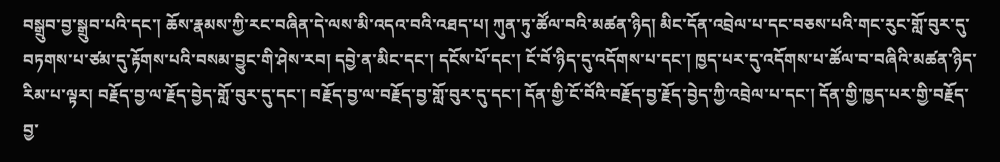བསྒྲུབ་བྱ་སྒྲུབ་པའི་དང་། ཆོས་རྣམས་ཀྱི་རང་བཞིན་དེ་ལས་མི་འདའ་བའི་འཐད་པ། ཀུན་ཏུ་ཚོལ་བའི་མཚན་ཉིད། མིང་དོན་འབྲེལ་པ་དང་བཅས་པའི་གང་རུང་གློ་བུར་དུ་བཏགས་པ་ཙམ་དུ་རྟོགས་པའི་བསམ་བྱུང་གི་ཤེས་རབ། དབྱེ་ན་མིང་དང་། དངོས་པོ་དང་། ངོ་བོ་ཉིད་དུ་འདོགས་པ་དང་། ཁྱད་པར་དུ་འདོགས་པ་ཚོལ་བ་བཞིའི་མཚན་ཉིད་རིམ་པ་ལྟར། བརྗོད་བྱ་ལ་རྗོད་བྱེད་གློ་བུར་དུ་དང་། བརྗོད་བྱ་ལ་བརྗོད་བྱ་གློ་བུར་དུ་དང་། དོན་གྱི་ངོ་བོའི་བརྗོད་བྱ་རྗོད་བྱེད་ཀྱི་འབྲེལ་པ་དང་། དོན་གྱི་ཁྱད་པར་གྱི་བརྗོད་བྱ་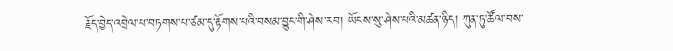རྗོད་བྱེད་འབྲེལ་པ་བཏགས་པ་ཙམ་དུ་རྟོགས་པའི་བསམ་བྱུང་གི་ཤེས་རབ། ཡོངས་སུ་ཤེས་པའི་མཚན་ཉིད། ཀུན་ཏུ་ཚོལ་བས་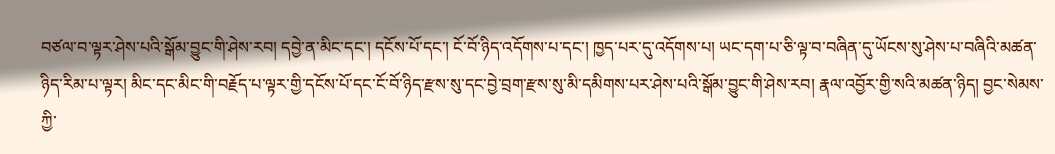བཙལ་བ་ལྟར་ཤེས་པའི་སྒོམ་བྱུང་གི་ཤེས་རབ། དབྱེ་ན་མིང་དང་། དངོས་པོ་དང་། ངོ་བོ་ཉིད་འདོགས་པ་དང་། ཁྱད་པར་དུ་འདོགས་པ། ཡང་དག་པ་ཅི་ལྟ་བ་བཞིན་དུ་ཡོངས་སུ་ཤེས་པ་བཞིའི་མཚན་ཉིད་རིམ་པ་ལྟར། མིང་དང་མིང་གི་བརྗོད་པ་ལྟར་གྱི་དངོས་པོ་དང་ངོ་བོ་ཉིད་རྫས་སུ་དང་བྱེ་བྲག་རྫས་སུ་མི་དམིགས་པར་ཤེས་པའི་སྒོམ་བྱུང་གི་ཤེས་རབ། རྣལ་འབྱོར་གྱི་སའི་མཚན་ཉིད། བྱང་སེམས་ཀྱི་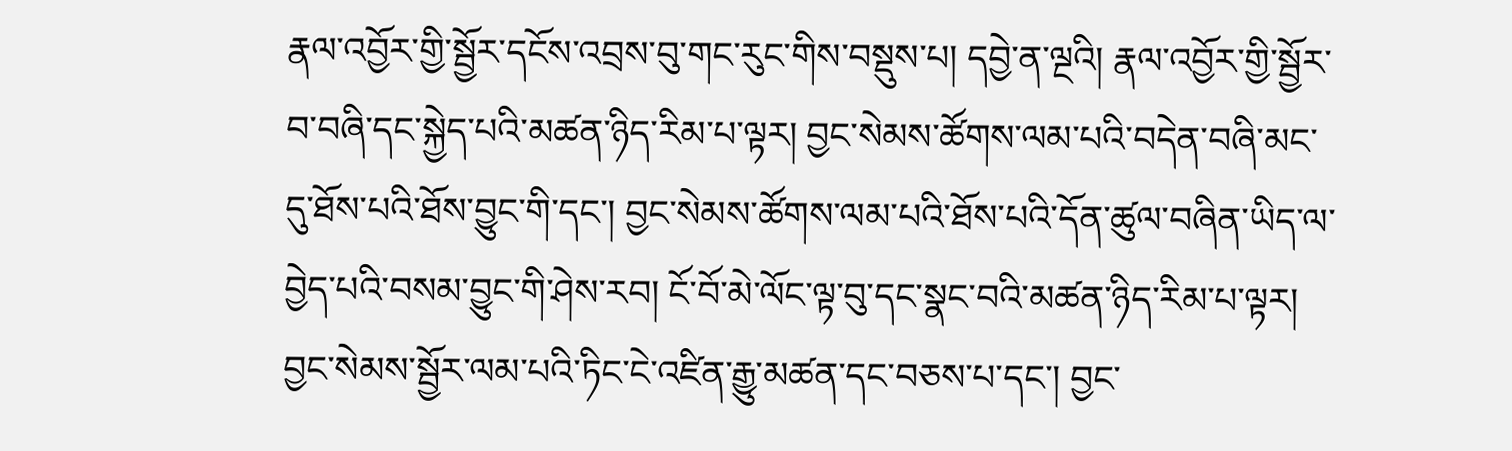རྣལ་འབྱོར་གྱི་སྦྱོར་དངོས་འབྲས་བུ་གང་རུང་གིས་བསྡུས་པ། དབྱེ་ན་ལྔའི། རྣལ་འབྱོར་གྱི་སྦྱོར་བ་བཞི་དང་སྐྱེད་པའི་མཚན་ཉིད་རིམ་པ་ལྟར། བྱང་སེམས་ཚོགས་ལམ་པའི་བདེན་བཞི་མང་དུ་ཐོས་པའི་ཐོས་བྱུང་གི་དང་། བྱང་སེམས་ཚོགས་ལམ་པའི་ཐོས་པའི་དོན་ཚུལ་བཞིན་ཡིད་ལ་བྱེད་པའི་བསམ་བྱུང་གི་ཤེས་རབ། ངོ་བོ་མེ་ལོང་ལྟ་བུ་དང་སྣང་བའི་མཚན་ཉིད་རིམ་པ་ལྟར། བྱང་སེམས་སྦྱོར་ལམ་པའི་ཏིང་ངེ་འཛིན་རྒྱུ་མཚན་དང་བཅས་པ་དང་། བྱང་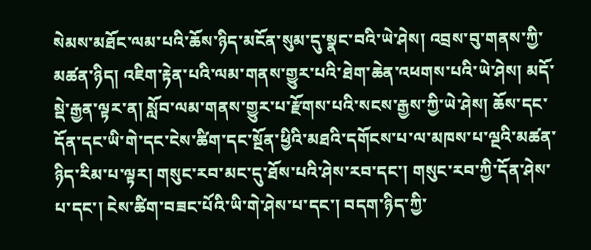སེམས་མཐོང་ལམ་པའི་ཆོས་ཉིད་མངོན་སུམ་དུ་སྣང་བའི་ཡེ་ཤེས། འབྲས་བུ་གནས་ཀྱི་མཚན་ཉིད། འཇིག་རྟེན་པའི་ལམ་གནས་གྱུར་པའི་ཐེག་ཆེན་འཕགས་པའི་ཡེ་ཤེས། མདོ་སྡེ་རྒྱན་ལྟར་ན། སློབ་ལམ་གནས་གྱུར་པ་རྫོགས་པའི་སངས་རྒྱས་ཀྱི་ཡེ་ཤེས། ཆོས་དང་དོན་དང་ཡི་གེ་དང་ངེས་ཚིག་དང་སྔོན་ཕྱིའི་མཐའི་དགོངས་པ་ལ་མཁས་པ་ལྔའི་མཚན་ཉིད་རིམ་པ་ལྟར། གསུང་རབ་མང་དུ་ཐོས་པའི་ཤེས་རབ་དང་། གསུང་རབ་ཀྱི་དོན་ཤེས་པ་དང་། ངེས་ཚིག་བཟང་པོའི་ཡི་གེ་ཤེས་པ་དང་། བདག་ཉིད་ཀྱི་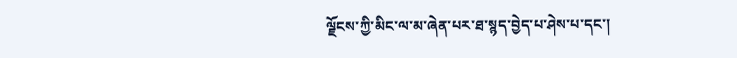ལྗོངས་ཀྱི་མིང་ལ་མ་ཞེན་པར་ཐ་སྙད་བྱེད་པ་ཤེས་པ་དང་།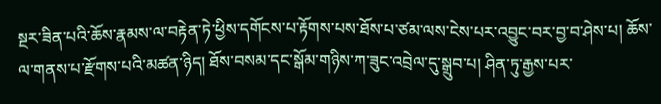སྔར་ཟིན་པའི་ཆོས་རྣམས་ལ་བརྟེན་ཏེ་ཕྱིས་དགོངས་པ་རྟོགས་པས་ཐོས་པ་ཙམ་ལས་ངེས་པར་འབྱུང་བར་བྱ་བ་ཤེས་པ། ཆོས་ལ་གནས་པ་རྫོགས་པའི་མཚན་ཉིད། ཐོས་བསམ་དང་སྒོམ་གཉིས་ཀ་ཟུང་འབྲེལ་དུ་སྒྲུབ་པ། ཤིན་ཏུ་རྒྱས་པར་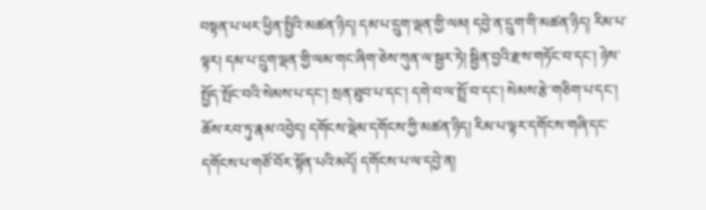བསྟན་པ་ཕར་ཕྱིན་སྤྱིའི་མཚན་ཉིད། དམ་པ་དྲུག་ལྡན་གྱི་ལམ། དབྱེ་ན་དྲུག་གི་མཚན་ཉིད། རིམ་པ་ལྟར། དམ་པ་དྲུག་ལྡན་གྱི་ལམ་གང་ཞིག་ཅེས་ཀུན་ལ་སྦྱར་ཏེ། སྦྱིན་བྱའི་རྫས་གཏོང་བ་དང་། ཉེས་སྤྱོད་སྤོང་བའི་སེམས་པ་དང་། སྲན་ཐུབ་པ་དང་། དགེ་བ་ལ་སྤྲོ་བ་དང་། སེམས་རྩེ་གཅིག་པ་དང་། ཆོས་རབ་ཏུ་རྣམ་འབྱེད། དགོངས་ལྡེམ་དགོངས་ཀྱི་མཚན་ཉིད། རིམ་པ་ལྟར་དགོངས་གཞི་དང་དགོངས་པ་གཙོ་བོར་སྟོན་པའི་མདོ། དགོངས་པ་ལ་དབྱེ་ན།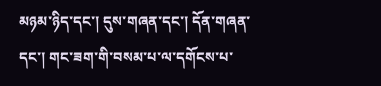མཉམ་ཉིད་དང་། དུས་གཞན་དང་། དོན་གཞན་དང་། གང་ཟག་གི་བསམ་པ་ལ་དགོངས་པ་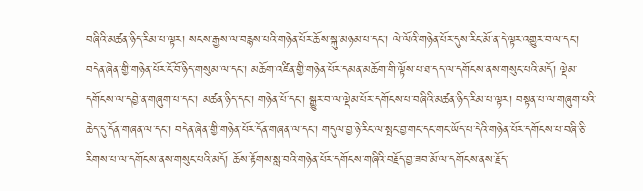བཞིའི་མཚན་ཉིད་རིམ་པ་ལྟར། སངས་རྒྱས་ལ་བརྙས་པའི་གཉེན་པོར་ཆོས་སྐུ་མཉམ་པ་དང་། ལེ་ལོའི་གཉེན་པོར་དུས་རིང་མོ་ན་དེ་ལྟར་འགྱུར་བ་ལ་དང་། བདེན་ཞེན་གྱི་གཉེན་པོར་ངོ་བོ་ཉིད་གསུམ་ལ་དང་། མཆོག་འཛིན་གྱི་གཉེན་པོར་དམན་མཆོག་གི་ལྟོས་པ་ཐ་དད་ལ་དགོངས་ནས་གསུང་པའི་མདོ། ལྡེམ་དགོངས་ལ་དབྱེ་ན་གཞུག་པ་དང་། མཚན་ཉིད་དང་། གཉེན་པོ་དང་། སྒྱུར་བ་ལ་ལྡེམ་པོར་དགོངས་པ་བཞིའི་མཚན་ཉིད་རིམ་པ་ལྟར། བསྟན་པ་ལ་གཞུག་པའི་ཆེད་དུ་དོན་གཞན་ལ་དང་། བདེན་ཞེན་གྱི་གཉེན་པོར་དོན་གཞན་ལ་དང་། གདུལ་བྱ་ཉེ་རིང་ལ་སྤང་བྱ་གང་དང་གང་ཡོད་པ་དེའི་གཉེན་པོར་དགོངས་པ་བཞི་ཅི་རིགས་པ་ལ་དགོངས་ནས་གསུང་པའི་མདོ། ཆོས་རྟོགས་སླ་བའི་གཉེན་པོར་དགོངས་གཞིའི་བརྗོད་བྱ་ཟབ་མོ་ལ་དགོངས་ནས་རྗོད་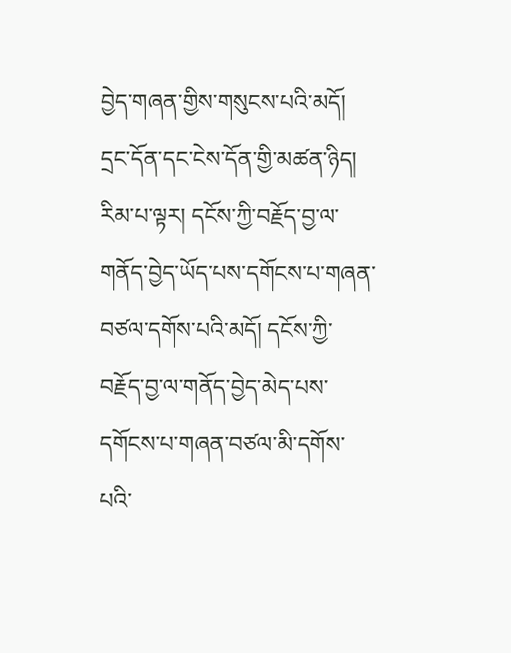བྱེད་གཞན་གྱིས་གསུངས་པའི་མདོ། དྲང་དོན་དང་ངེས་དོན་གྱི་མཚན་ཉིད། རིམ་པ་ལྟར། དངོས་ཀྱི་བརྗོད་བྱ་ལ་གནོད་བྱེད་ཡོད་པས་དགོངས་པ་གཞན་བཙལ་དགོས་པའི་མདོ། དངོས་ཀྱི་བརྗོད་བྱ་ལ་གནོད་བྱེད་མེད་པས་དགོངས་པ་གཞན་བཙལ་མི་དགོས་པའི་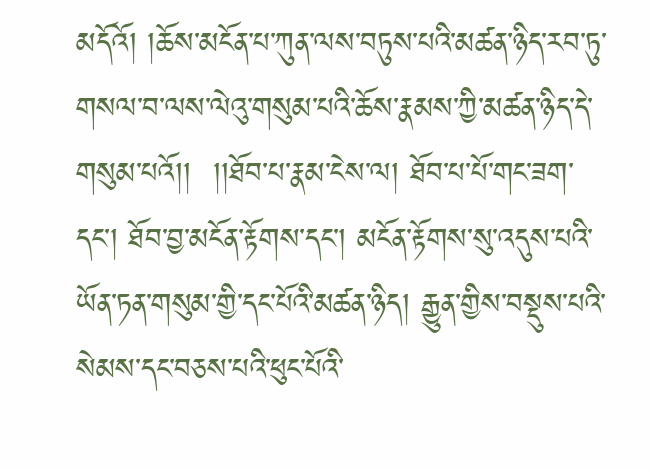མདོའོ། །ཆོས་མངོན་པ་ཀུན་ལས་བཏུས་པའི་མཚན་ཉིད་རབ་ཏུ་གསལ་བ་ལས་ལེའུ་གསུམ་པའི་ཆོས་རྣམས་ཀྱི་མཚན་ཉིད་དེ་གསུམ་པའོ།།  །།ཐོབ་པ་རྣམ་ངེས་ལ། ཐོབ་པ་པོ་གང་ཟག་དང་། ཐོབ་བྱ་མངོན་རྟོགས་དང་། མངོན་རྟོགས་སུ་འདུས་པའི་ཡོན་ཏན་གསུམ་གྱི་དང་པོའི་མཚན་ཉིད། རྒྱུན་གྱིས་བསྡུས་པའི་སེམས་དང་བཅས་པའི་ཕུང་པོའི་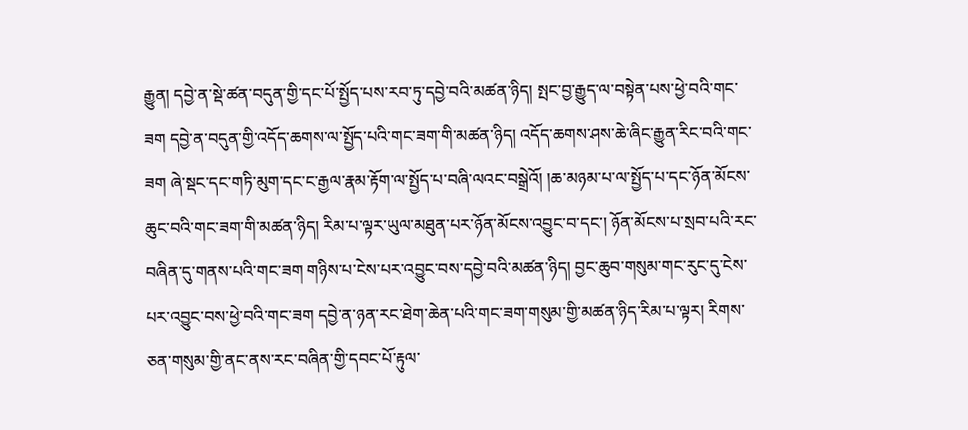རྒྱུན། དབྱེ་ན་སྡེ་ཚན་བདུན་གྱི་དང་པོ་སྤྱོད་པས་རབ་ཏུ་དབྱེ་བའི་མཚན་ཉིད། སྤང་བྱ་རྒྱུད་ལ་བསྟེན་པས་ཕྱེ་བའི་གང་ཟག དབྱེ་ན་བདུན་གྱི་འདོད་ཆགས་ལ་སྤྱོད་པའི་གང་ཟག་གི་མཚན་ཉིད། འདོད་ཆགས་ཤས་ཆེ་ཞིང་རྒྱུན་རིང་བའི་གང་ཟག ཞེ་སྡང་དང་གཏི་མུག་དང་ང་རྒྱལ་རྣམ་རྟོག་ལ་སྤྱོད་པ་བཞི་ལའང་བསྒྲེའོ། །ཆ་མཉམ་པ་ལ་སྤྱོད་པ་དང་ཉོན་མོངས་ཆུང་བའི་གང་ཟག་གི་མཚན་ཉིད། རིམ་པ་ལྟར་ཡུལ་མཐུན་པར་ཉོན་མོངས་འབྱུང་བ་དང་། ཉོན་མོངས་པ་སྲབ་པའི་རང་བཞིན་དུ་གནས་པའི་གང་ཟག གཉིས་པ་ངེས་པར་འབྱུང་བས་དབྱེ་བའི་མཚན་ཉིད། བྱང་ཆུབ་གསུམ་གང་རུང་དུ་ངེས་པར་འབྱུང་བས་ཕྱེ་བའི་གང་ཟག དབྱེ་ན་ཉན་རང་ཐེག་ཆེན་པའི་གང་ཟག་གསུམ་གྱི་མཚན་ཉིད་རིམ་པ་ལྟར། རིགས་ཅན་གསུམ་གྱི་ནང་ནས་རང་བཞིན་གྱི་དབང་པོ་རྟུལ་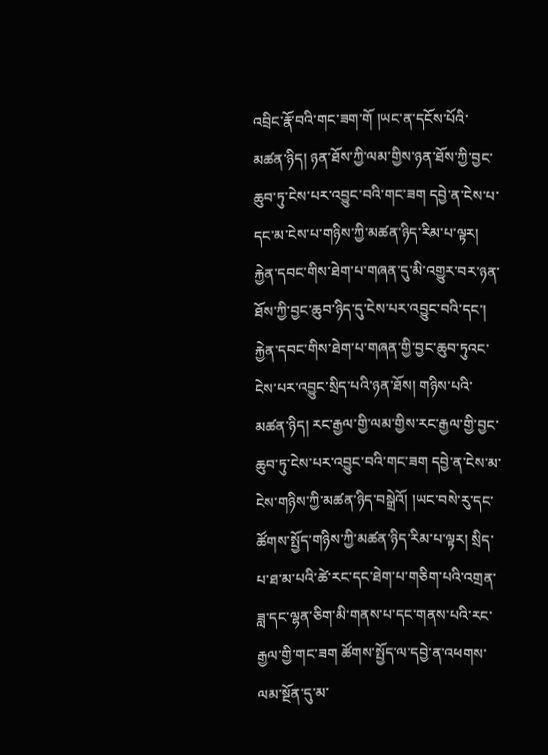འབྲིང་རྣོ་བའི་གང་ཟག་གོ །ཡང་ན་དངོས་པོའི་མཚན་ཉིད། ཉན་ཐོས་ཀྱི་ལམ་གྱིས་ཉན་ཐོས་ཀྱི་བྱང་ཆུབ་ཏུ་ངེས་པར་འབྱུང་བའི་གང་ཟག དབྱེ་ན་ངེས་པ་དང་མ་ངེས་པ་གཉིས་ཀྱི་མཚན་ཉིད་རིམ་པ་ལྟར། རྐྱེན་དབང་གིས་ཐེག་པ་གཞན་དུ་མི་འགྱུར་བར་ཉན་ཐོས་ཀྱི་བྱང་ཆུབ་ཉིད་དུ་ངེས་པར་འབྱུང་བའི་དང་། རྐྱེན་དབང་གིས་ཐེག་པ་གཞན་གྱི་བྱང་ཆུབ་ཏུའང་ངེས་པར་འབྱུང་སྲིད་པའི་ཉན་ཐོས། གཉིས་པའི་མཚན་ཉིད། རང་རྒྱལ་གྱི་ལམ་གྱིས་རང་རྒྱལ་གྱི་བྱང་ཆུབ་ཏུ་ངེས་པར་འབྱུང་བའི་གང་ཟག དབྱེ་ན་ངེས་མ་ངེས་གཉིས་ཀྱི་མཚན་ཉིད་བསྒྲེའོ། །ཡང་བསེ་རུ་དང་ཚོགས་སྤྱོད་གཉིས་ཀྱི་མཚན་ཉིད་རིམ་པ་ལྟར། སྲིད་པ་ཐ་མ་པའི་ཚེ་རང་དང་ཐེག་པ་གཅིག་པའི་འགྲན་ཟླ་དང་ལྷན་ཅིག་མི་གནས་པ་དང་གནས་པའི་རང་རྒྱལ་གྱི་གང་ཟག ཚོགས་སྤྱོད་ལ་དབྱེ་ན་འཕགས་ལམ་སྔོན་དུ་མ་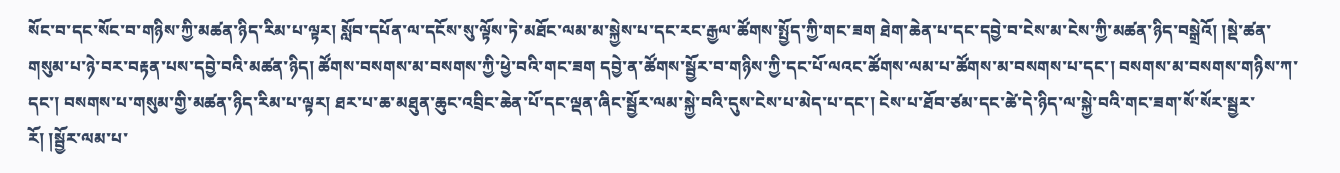སོང་བ་དང་སོང་བ་གཉིས་ཀྱི་མཚན་ཉིད་རིམ་པ་ལྟར། སློབ་དཔོན་ལ་དངོས་སུ་ལྟོས་ཏེ་མཐོང་ལམ་མ་སྐྱེས་པ་དང་རང་རྒྱལ་ཚོགས་སྤྱོད་ཀྱི་གང་ཟག ཐེག་ཆེན་པ་དང་དབྱེ་བ་ངེས་མ་ངེས་ཀྱི་མཚན་ཉིད་བསྒྲེའོ། །སྡེ་ཚན་གསུམ་པ་ཉེ་བར་བརྟན་པས་དབྱེ་བའི་མཚན་ཉིད། ཚོགས་བསགས་མ་བསགས་ཀྱི་ཕྱེ་བའི་གང་ཟག དབྱེ་ན་ཚོགས་སྦྱོར་བ་གཉིས་ཀྱི་དང་པོ་ལའང་ཚོགས་ལམ་པ་ཚོགས་མ་བསགས་པ་དང་། བསགས་མ་བསགས་གཉིས་ཀ་དང་། བསགས་པ་གསུམ་གྱི་མཚན་ཉིད་རིམ་པ་ལྟར། ཐར་པ་ཆ་མཐུན་ཆུང་འབྲིང་ཆེན་པོ་དང་ལྡན་ཞིང་སྦྱོར་ལམ་སྐྱེ་བའི་དུས་ངེས་པ་མེད་པ་དང་། ངེས་པ་ཐོབ་ཙམ་དང་ཚེ་དེ་ཉིད་ལ་སྐྱེ་བའི་གང་ཟག་སོ་སོར་སྦྱར་རོ། །སྦྱོར་ལམ་པ་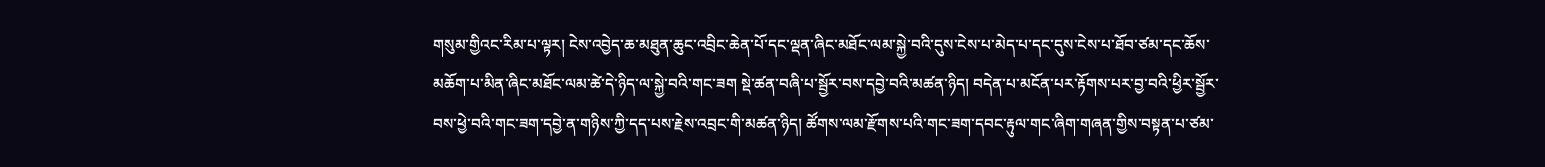གསུམ་གྱིའང་རིམ་པ་ལྟར། ངེས་འབྱེད་ཆ་མཐུན་ཆུང་འབྲིང་ཆེན་པོ་དང་ལྡན་ཞིང་མཐོང་ལམ་སྐྱེ་བའི་དུས་ངེས་པ་མེད་པ་དང་དུས་ངེས་པ་ཐོབ་ཙམ་དང་ཆོས་མཆོག་པ་མིན་ཞིང་མཐོང་ལམ་ཚེ་དེ་ཉིད་ལ་སྐྱེ་བའི་གང་ཟག སྡེ་ཚན་བཞི་པ་སྦྱོར་བས་དབྱེ་བའི་མཚན་ཉིད། བདེན་པ་མངོན་པར་རྟོགས་པར་བྱ་བའི་ཕྱིར་སྦྱོར་བས་ཕྱེ་བའི་གང་ཟག་དབྱེ་ན་གཉིས་ཀྱི་དད་པས་རྗེས་འབྲང་གི་མཚན་ཉིད། ཚོགས་ལམ་རྫོགས་པའི་གང་ཟག་དབང་རྟུལ་གང་ཞིག་གཞན་གྱིས་བསྟན་པ་ཙམ་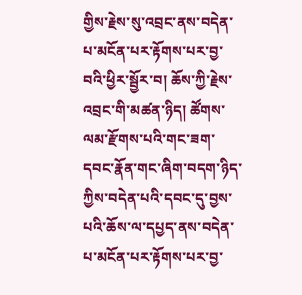གྱིས་རྗེས་སུ་འབྲང་ནས་བདེན་པ་མངོན་པར་རྟོགས་པར་བྱ་བའི་ཕྱིར་སྦྱོར་བ། ཆོས་ཀྱི་རྗེས་འབྲང་གི་མཚན་ཉིད། ཚོགས་ལམ་རྫོགས་པའི་གང་ཟག་དབང་རྣོན་གང་ཞིག་བདག་ཉིད་ཀྱིས་བདེན་པའི་དབང་དུ་བྱས་པའི་ཆོས་ལ་དཔྱད་ནས་བདེན་པ་མངོན་པར་རྟོགས་པར་བྱ་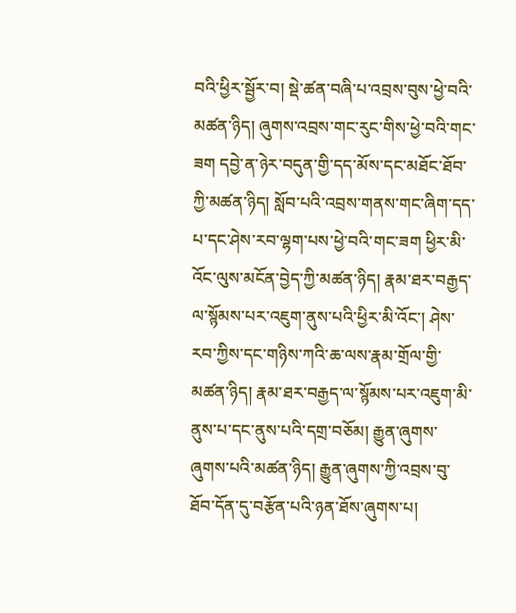བའི་ཕྱིར་སྦྱོར་བ། སྡེ་ཚན་བཞི་པ་འབྲས་བུས་ཕྱེ་བའི་མཚན་ཉིད། ཞུགས་འབྲས་གང་རུང་གིས་ཕྱེ་བའི་གང་ཟག དབྱེ་ན་ཉེར་བདུན་གྱི་དད་མོས་དང་མཐོང་ཐོབ་ཀྱི་མཚན་ཉིད། སློབ་པའི་འབྲས་གནས་གང་ཞིག་དད་པ་དང་ཤེས་རབ་ལྷག་པས་ཕྱེ་བའི་གང་ཟག ཕྱིར་མི་འོང་ལུས་མངོན་བྱེད་ཀྱི་མཚན་ཉིད། རྣམ་ཐར་བརྒྱད་ལ་སྙོམས་པར་འཇུག་ནུས་པའི་ཕྱིར་མི་འོང་། ཤེས་རབ་ཀྱིས་དང་གཉིས་ཀའི་ཆ་ལས་རྣམ་གྲོལ་གྱི་མཚན་ཉིད། རྣམ་ཐར་བརྒྱད་ལ་སྙོམས་པར་འཇུག་མི་ནུས་པ་དང་ནུས་པའི་དགྲ་བཅོམ། རྒྱུན་ཞུགས་ཞུགས་པའི་མཚན་ཉིད། རྒྱུན་ཞུགས་ཀྱི་འབྲས་བུ་ཐོབ་དོན་དུ་བརྩོན་པའི་ཉན་ཐོས་ཞུགས་པ།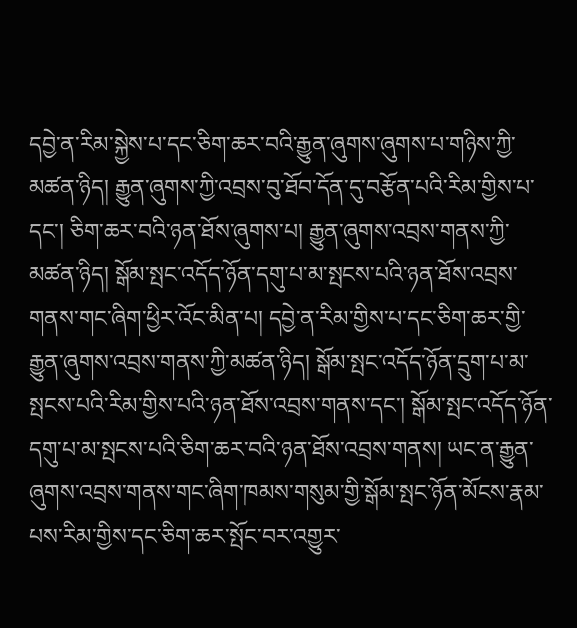དབྱེ་ན་རིམ་སྐྱེས་པ་དང་ཅིག་ཆར་བའི་རྒྱུན་ཞུགས་ཞུགས་པ་གཉིས་ཀྱི་མཚན་ཉིད། རྒྱུན་ཞུགས་ཀྱི་འབྲས་བུ་ཐོབ་དོན་དུ་བརྩོན་པའི་རིམ་གྱིས་པ་དང་། ཅིག་ཆར་བའི་ཉན་ཐོས་ཞུགས་པ། རྒྱུན་ཞུགས་འབྲས་གནས་ཀྱི་མཚན་ཉིད། སྒོམ་སྤང་འདོད་ཉོན་དགུ་པ་མ་སྤངས་པའི་ཉན་ཐོས་འབྲས་གནས་གང་ཞིག་ཕྱིར་འོང་མིན་པ། དབྱེ་ན་རིམ་གྱིས་པ་དང་ཅིག་ཆར་གྱི་རྒྱུན་ཞུགས་འབྲས་གནས་ཀྱི་མཚན་ཉིད། སྒོམ་སྤང་འདོད་ཉོན་དྲུག་པ་མ་སྤངས་པའི་རིམ་གྱིས་པའི་ཉན་ཐོས་འབྲས་གནས་དང་། སྒོམ་སྤང་འདོད་ཉོན་དགུ་པ་མ་སྤངས་པའི་ཅིག་ཆར་བའི་ཉན་ཐོས་འབྲས་གནས། ཡང་ན་རྒྱུན་ཞུགས་འབྲས་གནས་གང་ཞིག་ཁམས་གསུམ་གྱི་སྒོམ་སྤང་ཉོན་མོངས་རྣམ་པས་རིམ་གྱིས་དང་ཅིག་ཆར་སྤོང་བར་འགྱུར་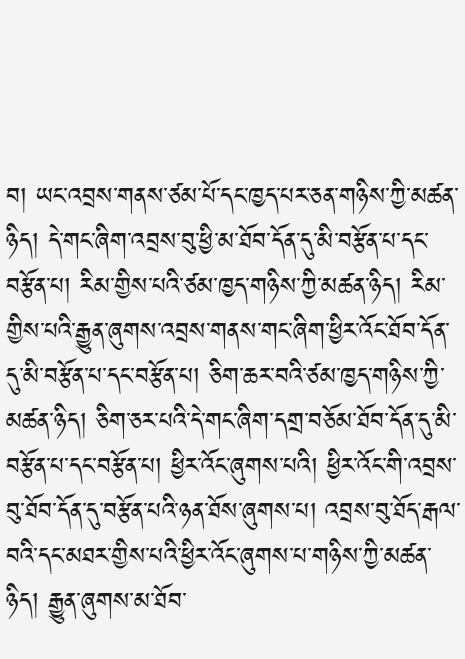བ། ཡང་འབྲས་གནས་ཙམ་པོ་དང་ཁྱད་པར་ཅན་གཉིས་ཀྱི་མཚན་ཉིད། དེ་གང་ཞིག་འབྲས་བུ་ཕྱི་མ་ཐོབ་དོན་དུ་མི་བརྩོན་པ་དང་བརྩོན་པ། རིམ་གྱིས་པའི་ཙམ་ཁྱད་གཉིས་ཀྱི་མཚན་ཉིད། རིམ་གྱིས་པའི་རྒྱུན་ཞུགས་འབྲས་གནས་གང་ཞིག་ཕྱིར་འོང་ཐོབ་དོན་དུ་མི་བརྩོན་པ་དང་བརྩོན་པ། ཅིག་ཆར་བའི་ཙམ་ཁྱད་གཉིས་ཀྱི་མཚན་ཉིད། ཅིག་ཅར་པའི་དེ་གང་ཞིག་དགྲ་བཅོམ་ཐོབ་དོན་དུ་མི་བརྩོན་པ་དང་བརྩོན་པ། ཕྱིར་འོང་ཞུགས་པའི། ཕྱིར་འོང་གི་འབྲས་བུ་ཐོབ་དོན་དུ་བརྩོན་པའི་ཉན་ཐོས་ཞུགས་པ། འབྲས་བུ་ཐོད་རྒལ་བའི་དང་མཐར་གྱིས་པའི་ཕྱིར་འོང་ཞུགས་པ་གཉིས་ཀྱི་མཚན་ཉིད། རྒྱུན་ཞུགས་མ་ཐོབ་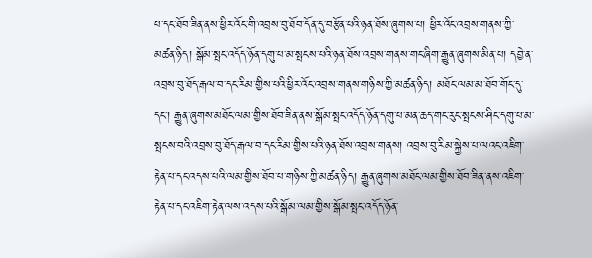པ་དང་ཐོབ་ཟིན་ནས་ཕྱིར་འོང་གི་འབྲས་བུ་ཐོབ་དོན་དུ་བརྩོན་པའི་ཉན་ཐོས་ཞུགས་པ། ཕྱིར་འོང་འབྲས་གནས་ཀྱི་མཚན་ཉིད། སྒོམ་སྤང་འདོད་ཉོན་དགུ་པ་མ་སྤངས་པའི་ཉན་ཐོས་འབྲས་གནས་གང་ཞིག་རྒྱུན་ཞུགས་མིན་པ། དབྱེ་ན་འབྲས་བུ་ཐོད་རྒལ་བ་དང་རིམ་གྱིས་པའི་ཕྱིར་འོང་འབྲས་གནས་གཉིས་ཀྱི་མཚན་ཉིད། མཐོང་ལམ་མ་ཐོབ་གོང་དུ་དང་། རྒྱུན་ཞུགས་མཐོང་ལམ་གྱིས་ཐོབ་ཟིན་ནས་སྒོམ་སྤང་འདོད་ཉོན་དགུ་པ་མན་ཆད་གང་རུང་སྤངས་ཤིང་དགུ་པ་མ་སྤངས་བའི་འབྲས་བུ་ཐོད་རྒལ་བ་དང་རིམ་གྱིས་པའི་ཉན་ཐོས་འབྲས་གནས། འབྲས་བུ་རིམ་སྐྱེས་པ་ལའང་འཇིག་རྟེན་པ་དང་འདས་པའི་ལམ་གྱིས་ཐོབ་པ་གཉིས་ཀྱི་མཚན་ཉིད། རྒྱུན་ཞུགས་མཐོང་ལམ་གྱིས་ཐོབ་ཟིན་ནས་འཇིག་རྟེན་པ་དང་འཇིག་རྟེན་ལས་འདས་པའི་སྒོམ་ལམ་གྱིས་སྒོམ་སྤང་འདོད་ཉོན་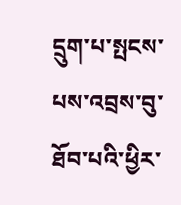དྲུག་པ་སྤངས་པས་འབྲས་བུ་ཐོབ་པའི་ཕྱིར་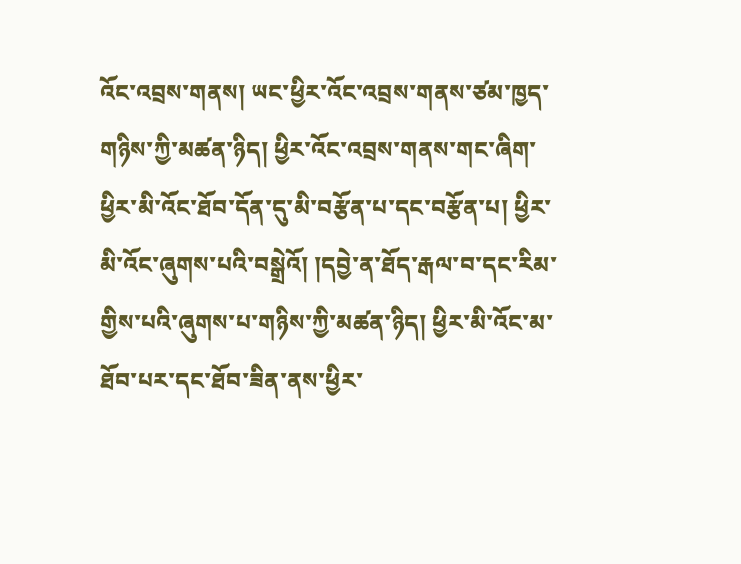འོང་འབྲས་གནས། ཡང་ཕྱིར་འོང་འབྲས་གནས་ཙམ་ཁྱད་གཉིས་ཀྱི་མཚན་ཉིད། ཕྱིར་འོང་འབྲས་གནས་གང་ཞིག་ཕྱིར་མི་འོང་ཐོབ་དོན་དུ་མི་བརྩོན་པ་དང་བརྩོན་པ། ཕྱིར་མི་འོང་ཞུགས་པའི་བསྒྲེའོ། །དབྱེ་ན་ཐོད་རྒལ་བ་དང་རིམ་གྱིས་པའི་ཞུགས་པ་གཉིས་ཀྱི་མཚན་ཉིད། ཕྱིར་མི་འོང་མ་ཐོབ་པར་དང་ཐོབ་ཟིན་ནས་ཕྱིར་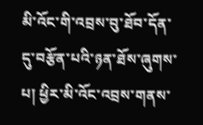མི་འོང་གི་འབྲས་བུ་ཐོབ་དོན་དུ་བརྩོན་པའི་ཉན་ཐོས་ཞུགས་པ། ཕྱིར་མི་འོང་འབྲས་གནས་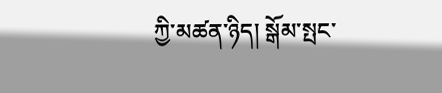ཀྱི་མཚན་ཉིད། སྒོམ་སྤང་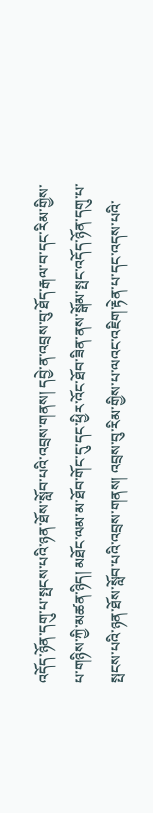འདོད་ཉོན་དགུ་པ་སྤངས་པའི་ཉན་ཐོས་སློབ་པའི་འབྲས་གནས། དབྱེ་ན་འབྲས་བུ་ཐོད་རྒལ་བ་དང་རིམ་གྱིས་པ་གཉིས་ཀྱི་མཚན་ཉིད། མཐོང་ལམ་མ་ཐོབ་གོང་དུ་དང་ཕྱིར་འོང་ཐོབ་ཟིན་ནས་སྒོམ་སྤང་འདོད་ཉོན་དགུ་པ་སྤངས་པའི་ཉན་ཐོས་སློབ་པའི་འབྲས་གནས། འབྲས་བུ་རིམ་གྱིས་པ་ལའང་འཇིག་རྟེན་པ་དང་འདས་པའི་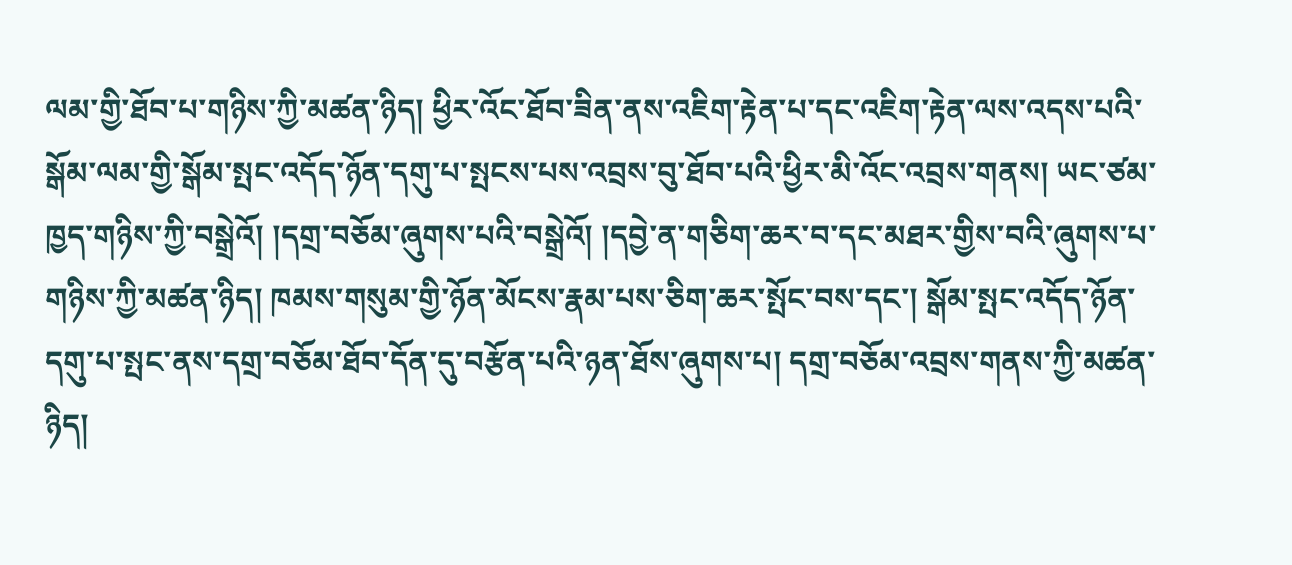ལམ་གྱི་ཐོབ་པ་གཉིས་ཀྱི་མཚན་ཉིད། ཕྱིར་འོང་ཐོབ་ཟིན་ནས་འཇིག་རྟེན་པ་དང་འཇིག་རྟེན་ལས་འདས་པའི་སྒོམ་ལམ་གྱི་སྒོམ་སྤང་འདོད་ཉོན་དགུ་པ་སྤངས་པས་འབྲས་བུ་ཐོབ་པའི་ཕྱིར་མི་འོང་འབྲས་གནས། ཡང་ཙམ་ཁྱད་གཉིས་ཀྱི་བསྒྲེའོ། །དགྲ་བཅོམ་ཞུགས་པའི་བསྒྲེའོ། །དབྱེ་ན་གཅིག་ཆར་བ་དང་མཐར་གྱིས་བའི་ཞུགས་པ་གཉིས་ཀྱི་མཚན་ཉིད། ཁམས་གསུམ་གྱི་ཉོན་མོངས་རྣམ་པས་ཅིག་ཆར་སྤོང་བས་དང་། སྒོམ་སྤང་འདོད་ཉོན་དགུ་པ་སྤང་ནས་དགྲ་བཅོམ་ཐོབ་དོན་དུ་བརྩོན་པའི་ཉན་ཐོས་ཞུགས་པ། དགྲ་བཅོམ་འབྲས་གནས་ཀྱི་མཚན་ཉིད།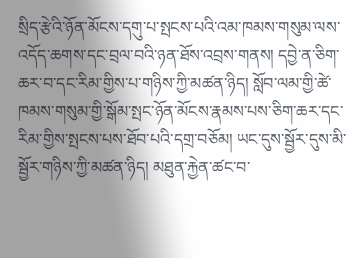སྲིད་རྩེའི་ཉོན་མོངས་དགུ་པ་སྤངས་པའི་འམ་ཁམས་གསུམ་ལས་འདོད་ཆགས་དང་བྲལ་བའི་ཉན་ཐོས་འབྲས་གནས། དབྱེ་ན་ཅིག་ཆར་བ་དང་རིམ་གྱིས་པ་གཉིས་ཀྱི་མཚན་ཉིད། སློབ་ལམ་གྱི་ཚེ་ཁམས་གསུམ་གྱི་སྒོམ་སྤང་ཉོན་མོངས་རྣམས་པས་ཅིག་ཆར་དང་རིམ་གྱིས་སྤངས་པས་ཐོབ་པའི་དགྲ་བཅོམ། ཡང་དུས་སྦྱོར་དུས་མི་སྦྱོར་གཉིས་ཀྱི་མཚན་ཉིད། མཐུན་རྐྱེན་ཚང་བ་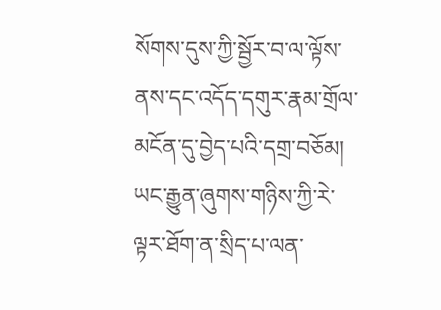སོགས་དུས་ཀྱི་སྦྱོར་བ་ལ་ལྟོས་ནས་དང་འདོད་དགུར་རྣམ་གྲོལ་མངོན་དུ་བྱེད་པའི་དགྲ་བཅོམ། ཡང་རྒྱུན་ཞུགས་གཉིས་ཀྱི་རེ་ལྟར་ཐོག་ན་སྲིད་པ་ལན་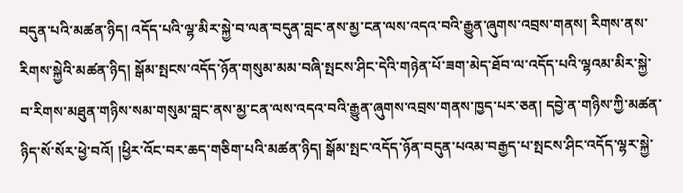བདུན་པའི་མཚན་ཉིད། འདོད་པའི་ལྷ་མིར་སྐྱེ་བ་ལན་བདུན་བླང་ནས་མྱ་ངན་ལས་འདའ་བའི་རྒྱུན་ཞུགས་འབྲས་གནས། རིགས་ནས་རིགས་སྐྱེའི་མཚན་ཉིད། སྒོམ་སྤངས་འདོད་ཉོན་གསུམ་མམ་བཞི་སྤངས་ཤིང་དེའི་གཉེན་པོ་ཟག་མེད་ཐོབ་ལ་འདོད་པའི་ལྷའམ་མིར་སྐྱེ་བ་རིགས་མཐུན་གཉིས་སམ་གསུམ་བླང་ནས་མྱ་ངན་ལས་འདའ་བའི་རྒྱུན་ཞུགས་འབྲས་གནས་ཁྱད་པར་ཅན། དབྱེ་ན་གཉིས་ཀྱི་མཚན་ཉིད་སོ་སོར་ཕྱེ་བའོ། །ཕྱིར་འོང་བར་ཆད་གཅིག་པའི་མཚན་ཉིད། སྒོམ་སྤང་འདོད་ཉོན་བདུན་པའམ་བརྒྱད་པ་སྤངས་ཤིང་འདོད་ལྷར་སྐྱེ་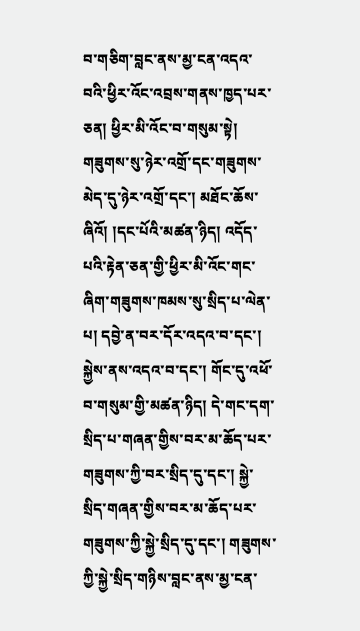བ་གཅིག་བླང་ནས་མྱ་ངན་འདའ་བའི་ཕྱིར་འོང་འབྲས་གནས་ཁྱད་པར་ཅན། ཕྱིར་མི་འོང་བ་གསུམ་སྟེ། གཟུགས་སུ་ཉེར་འགྲོ་དང་གཟུགས་མེད་དུ་ཉེར་འགྲོ་དང་། མཐོང་ཆོས་ཞིའོ། །དང་པོའི་མཚན་ཉིད། འདོད་པའི་རྟེན་ཅན་གྱི་ཕྱིར་མི་འོང་གང་ཞིག་གཟུགས་ཁམས་སུ་སྲིད་པ་ལེན་པ། དབྱེ་ན་བར་དོར་འདའ་བ་དང་། སྐྱེས་ནས་འདའ་བ་དང་། གོང་དུ་འཕོ་བ་གསུམ་གྱི་མཚན་ཉིད། དེ་གང་དག་སྲིད་པ་གཞན་གྱིས་བར་མ་ཆོད་པར་གཟུགས་ཀྱི་བར་སྲིད་དུ་དང་། སྐྱེ་སྲིད་གཞན་གྱིས་བར་མ་ཆོད་པར་གཟུགས་ཀྱི་སྐྱེ་སྲིད་དུ་དང་། གཟུགས་ཀྱི་སྐྱེ་སྲིད་གཉིས་བླང་ནས་མྱ་ངན་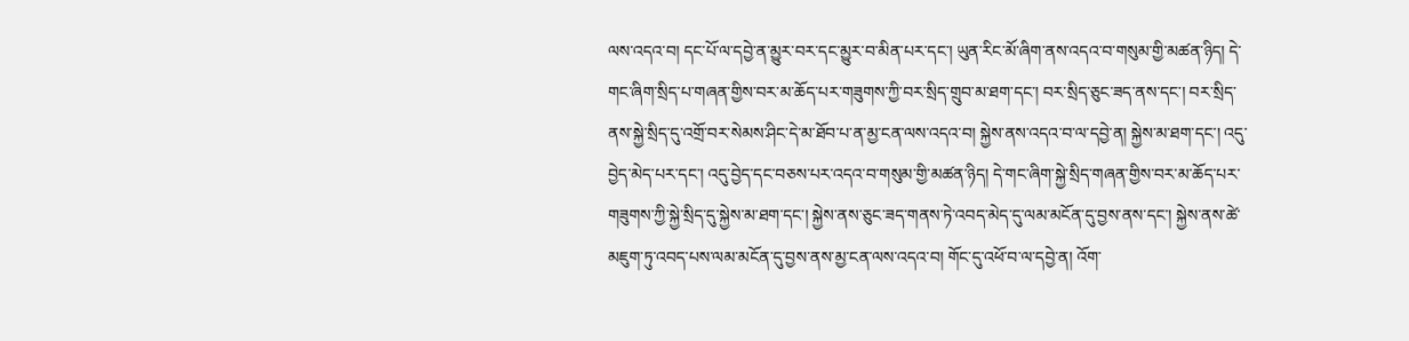ལས་འདའ་བ། དང་པོ་ལ་དབྱེ་ན་མྱུར་བར་དང་མྱུར་བ་མིན་པར་དང་། ཡུན་རིང་མོ་ཞིག་ནས་འདའ་བ་གསུམ་གྱི་མཚན་ཉིད། དེ་གང་ཞིག་སྲིད་པ་གཞན་གྱིས་བར་མ་ཆོད་པར་གཟུགས་ཀྱི་བར་སྲིད་གྲུབ་མ་ཐག་དང་། བར་སྲིད་ཅུང་ཟད་ནས་དང་། བར་སྲིད་ནས་སྐྱེ་སྲིད་དུ་འགྲོ་བར་སེམས་ཤིང་དེ་མ་ཐོབ་པ་ན་མྱ་ངན་ལས་འདའ་བ། སྐྱེས་ནས་འདའ་བ་ལ་དབྱེ་ན། སྐྱེས་མ་ཐག་དང་། འདུ་བྱེད་མེད་པར་དང་། འདུ་བྱེད་དང་བཅས་པར་འདའ་བ་གསུམ་གྱི་མཚན་ཉིད། དེ་གང་ཞིག་སྐྱེ་སྲིད་གཞན་གྱིས་བར་མ་ཆོད་པར་གཟུགས་ཀྱི་སྐྱེ་སྲིད་དུ་སྐྱེས་མ་ཐག་དང་། སྐྱེས་ནས་ཅུང་ཟད་གནས་ཏེ་འབད་མེད་དུ་ལམ་མངོན་དུ་བྱས་ནས་དང་། སྐྱེས་ནས་ཚེ་མཇུག་ཏུ་འབད་པས་ལམ་མངོན་དུ་བྱས་ནས་མྱ་ངན་ལས་འདའ་བ། གོང་དུ་འཕོ་བ་ལ་དབྱེ་ན། འོག་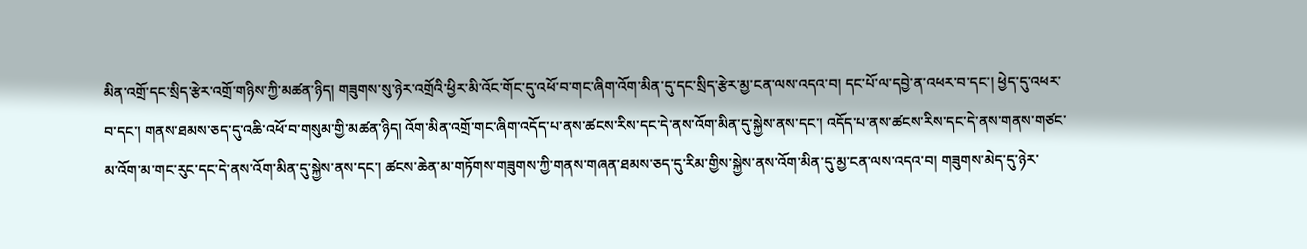མིན་འགྲོ་དང་སྲིད་རྩེར་འགྲོ་གཉིས་ཀྱི་མཚན་ཉིད། གཟུགས་སུ་ཉེར་འགྲོའི་ཕྱིར་མི་འོང་གོང་དུ་འཕོ་བ་གང་ཞིག་འོག་མིན་དུ་དང་སྲིད་རྩེར་མྱ་ངན་ལས་འདའ་བ། དང་པོ་ལ་དབྱེ་ན་འཕར་བ་དང་། ཕྱེད་དུ་འཕར་བ་དང་། གནས་ཐམས་ཅད་དུ་འཆི་འཕོ་བ་གསུམ་གྱི་མཚན་ཉིད། འོག་མིན་འགྲོ་གང་ཞིག་འདོད་པ་ནས་ཚངས་རིས་དང་དེ་ནས་འོག་མིན་དུ་སྐྱེས་ནས་དང་། འདོད་པ་ནས་ཚངས་རིས་དང་དེ་ནས་གནས་གཙང་མ་འོག་མ་གང་རུང་དང་དེ་ནས་འོག་མིན་དུ་སྐྱེས་ནས་དང་། ཚངས་ཆེན་མ་གཏོགས་གཟུགས་ཀྱི་གནས་གཞན་ཐམས་ཅད་དུ་རིམ་གྱིས་སྐྱེས་ནས་འོག་མིན་དུ་མྱ་ངན་ལས་འདའ་བ། གཟུགས་མེད་དུ་ཉེར་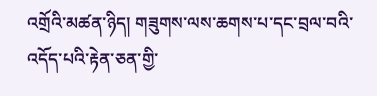འགྲོའི་མཚན་ཉིད། གཟུགས་ལས་ཆགས་པ་དང་བྲལ་བའི་འདོད་པའི་རྟེན་ཅན་གྱི་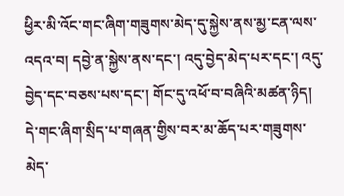ཕྱིར་མི་འོང་གང་ཞིག་གཟུགས་མེད་དུ་སྐྱེས་ནས་མྱ་ངན་ལས་འདའ་བ། དབྱེ་ན་སྐྱེས་ནས་དང་། འདུ་བྱེད་མེད་པར་དང་། འདུ་བྱེད་དང་བཅས་པས་དང་། གོང་དུ་འཕོ་བ་བཞིའི་མཚན་ཉིད། དེ་གང་ཞིག་སྲིད་པ་གཞན་གྱིས་བར་མ་ཆོད་པར་གཟུགས་མེད་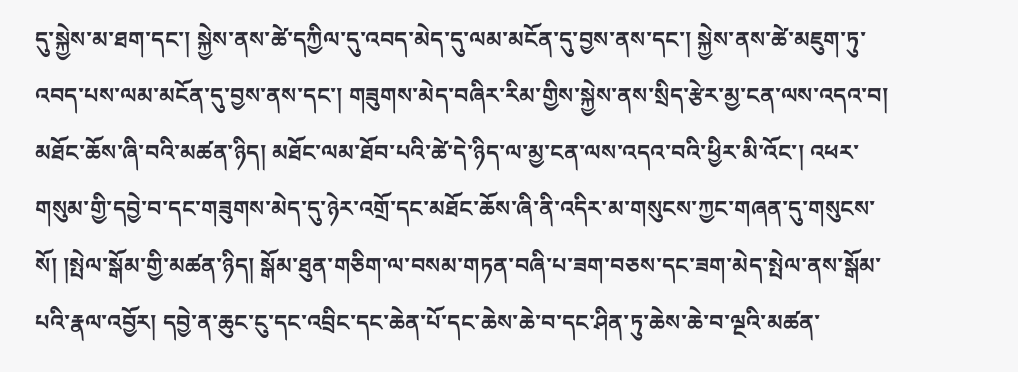དུ་སྐྱེས་མ་ཐག་དང་། སྐྱེས་ནས་ཚེ་དཀྱིལ་དུ་འབད་མེད་དུ་ལམ་མངོན་དུ་བྱས་ནས་དང་། སྐྱེས་ནས་ཚེ་མཇུག་ཏུ་འབད་པས་ལམ་མངོན་དུ་བྱས་ནས་དང་། གཟུགས་མེད་བཞིར་རིམ་གྱིས་སྐྱེས་ནས་སྲིད་རྩེར་མྱ་ངན་ལས་འདའ་བ། མཐོང་ཆོས་ཞི་བའི་མཚན་ཉིད། མཐོང་ལམ་ཐོབ་པའི་ཚེ་དེ་ཉིད་ལ་མྱ་ངན་ལས་འདའ་བའི་ཕྱིར་མི་འོང་། འཕར་གསུམ་གྱི་དབྱེ་བ་དང་གཟུགས་མེད་དུ་ཉེར་འགྲོ་དང་མཐོང་ཆོས་ཞི་ནི་འདིར་མ་གསུངས་ཀྱང་གཞན་དུ་གསུངས་སོ། །སྤེལ་སྒོམ་གྱི་མཚན་ཉིད། སྒོམ་ཐུན་གཅིག་ལ་བསམ་གཏན་བཞི་པ་ཟག་བཅས་དང་ཟག་མེད་སྤེལ་ནས་སྒོམ་པའི་རྣལ་འབྱོར། དབྱེ་ན་ཆུང་ངུ་དང་འབྲིང་དང་ཆེན་པོ་དང་ཆེས་ཆེ་བ་དང་ཤིན་ཏུ་ཆེས་ཆེ་བ་ལྔའི་མཚན་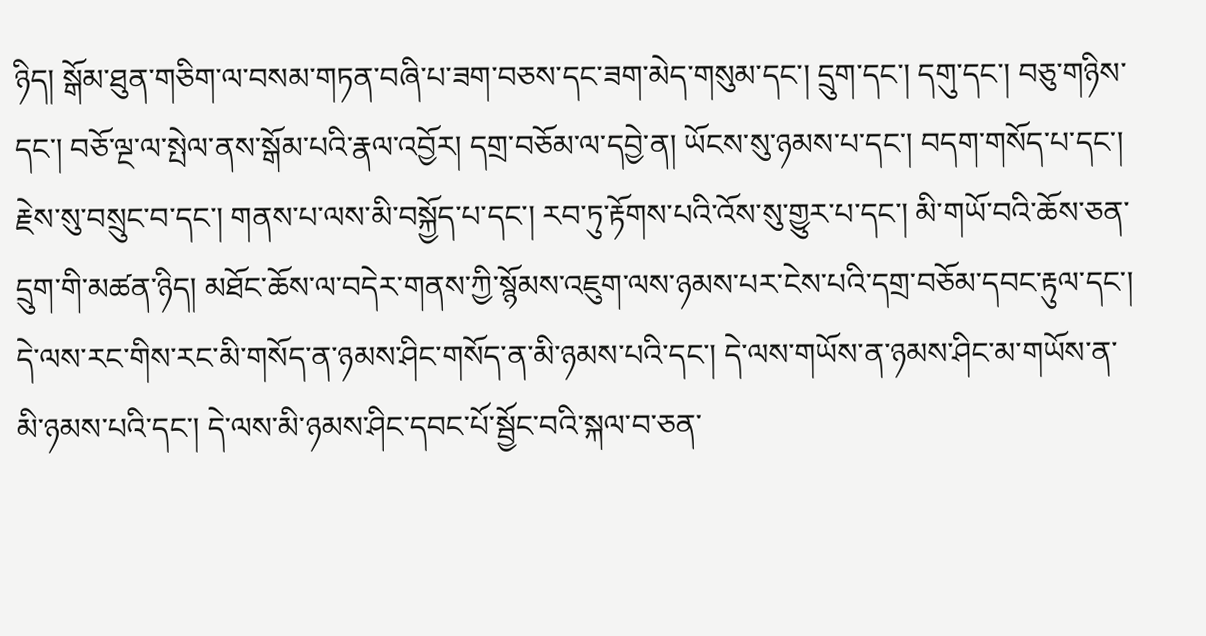ཉིད། སྒོམ་ཐུན་གཅིག་ལ་བསམ་གཏན་བཞི་པ་ཟག་བཅས་དང་ཟག་མེད་གསུམ་དང་། དྲུག་དང་། དགུ་དང་། བཅུ་གཉིས་དང་། བཅོ་ལྔ་ལ་སྤེལ་ནས་སྒོམ་པའི་རྣལ་འབྱོར། དགྲ་བཅོམ་ལ་དབྱེ་ན། ཡོངས་སུ་ཉམས་པ་དང་། བདག་གསོད་པ་དང་། རྗེས་སུ་བསྲུང་བ་དང་། གནས་པ་ལས་མི་བསྐྱོད་པ་དང་། རབ་ཏུ་རྟོགས་པའི་འོས་སུ་གྱུར་པ་དང་། མི་གཡོ་བའི་ཆོས་ཅན་དྲུག་གི་མཚན་ཉིད། མཐོང་ཆོས་ལ་བདེར་གནས་ཀྱི་སྙོམས་འཇུག་ལས་ཉམས་པར་ངེས་པའི་དགྲ་བཅོམ་དབང་རྟུལ་དང་། དེ་ལས་རང་གིས་རང་མི་གསོད་ན་ཉམས་ཤིང་གསོད་ན་མི་ཉམས་པའི་དང་། དེ་ལས་གཡོས་ན་ཉམས་ཤིང་མ་གཡོས་ན་མི་ཉམས་པའི་དང་། དེ་ལས་མི་ཉམས་ཤིང་དབང་པོ་སྦྱོང་བའི་སྐལ་བ་ཅན་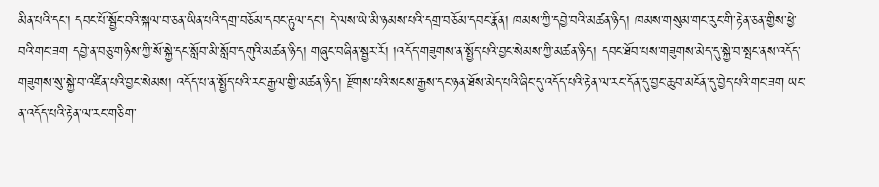མིན་པའི་དང་། དབང་པོ་སྦྱོང་བའི་སྐལ་བ་ཅན་ཡིན་པའི་དགྲ་བཅོམ་དབང་རྟུལ་དང་། དེ་ལས་ཡེ་མི་ཉམས་པའི་དགྲ་བཅོམ་དབང་རྣོན། ཁམས་ཀྱི་དབྱེ་བའི་མཚན་ཉིད། ཁམས་གསུམ་གང་རུང་གི་རྟེན་ཅན་གྱིས་ཕྱེ་བའི་གང་ཟག དབྱེ་ན་བཅུ་གཉིས་ཀྱི་སོ་སྐྱེ་དང་སློབ་མི་སློབ་དགུའི་མཚན་ཉིད། གཞུང་བཞིན་སྦྱར་རོ། །འདོད་གཟུགས་ན་སྤྱོད་པའི་བྱང་སེམས་ཀྱི་མཚན་ཉིད། དབང་ཐོབ་པས་གཟུགས་མེད་དུ་སྐྱེ་བ་སྤང་ནས་འདོད་གཟུགས་སུ་སྐྱེ་བ་འཛིན་པའི་བྱང་སེམས། འདོད་པ་ན་སྤྱོད་པའི་རང་རྒྱལ་གྱི་མཚན་ཉིད། རྫོགས་པའི་སངས་རྒྱས་དང་ཉན་ཐོས་མེད་པའི་ཞིང་དུ་འདོད་པའི་རྟེན་ལ་རང་དོན་དུ་བྱང་ཆུབ་མངོན་དུ་བྱེད་པའི་གང་ཟག ཡང་ན་འདོད་པའི་རྟེན་ལ་རང་གཅིག་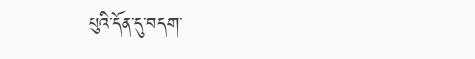པུའི་དོན་དུ་བདག་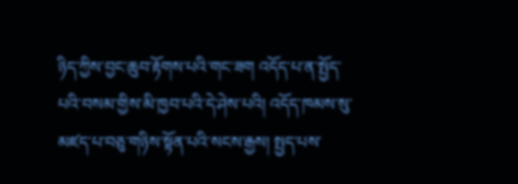ཉིད་ཀྱིས་བྱང་ཆུབ་རྟོགས་པའི་གང་ཟག འདོད་པ་ན་སྤྱོད་པའི་བསམ་གྱིས་མི་ཁྱབ་པའི་དེ་ཤེས་པའི། འདོད་ཁམས་སུ་མཛད་པ་བཅུ་གཉིས་སྟོན་པའི་སངས་རྒྱས། སྤྱད་པས་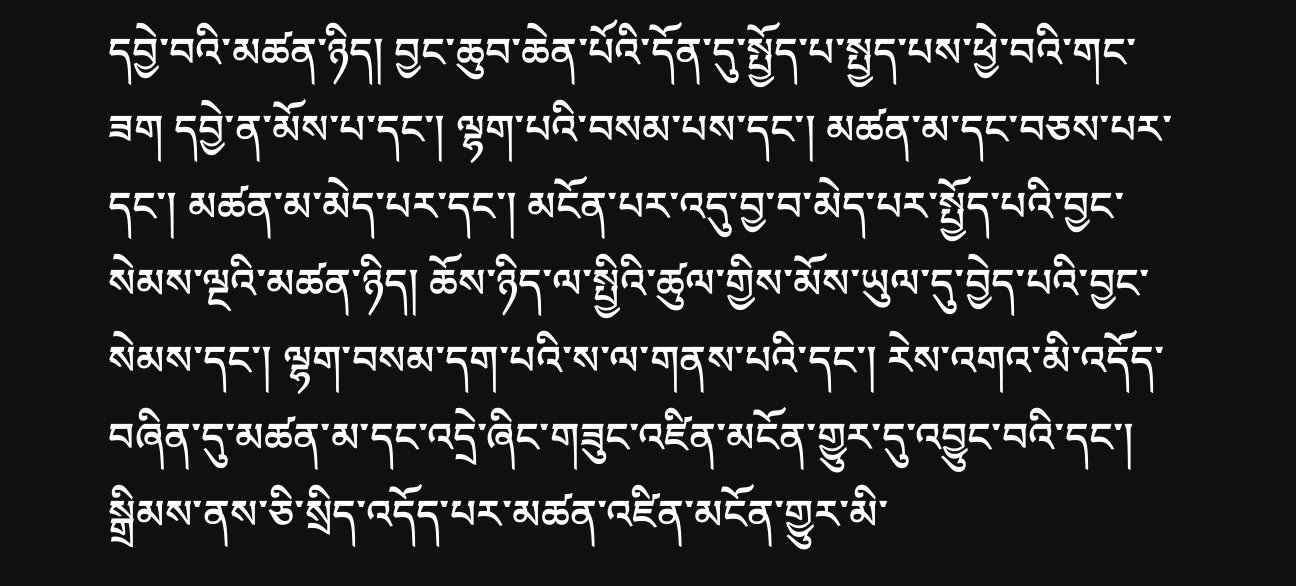དབྱེ་བའི་མཚན་ཉིད། བྱང་ཆུབ་ཆེན་པོའི་དོན་དུ་སྤྱོད་པ་སྤྱད་པས་ཕྱེ་བའི་གང་ཟག དབྱེ་ན་མོས་པ་དང་། ལྷག་པའི་བསམ་པས་དང་། མཚན་མ་དང་བཅས་པར་དང་། མཚན་མ་མེད་པར་དང་། མངོན་པར་འདུ་བྱ་བ་མེད་པར་སྤྱོད་པའི་བྱང་སེམས་ལྔའི་མཚན་ཉིད། ཆོས་ཉིད་ལ་སྤྱིའི་ཚུལ་གྱིས་མོས་ཡུལ་དུ་བྱེད་པའི་བྱང་སེམས་དང་། ལྷག་བསམ་དག་པའི་ས་ལ་གནས་པའི་དང་། རེས་འགའ་མི་འདོད་བཞིན་དུ་མཚན་མ་དང་འདྲེ་ཞིང་གཟུང་འཛིན་མངོན་གྱུར་དུ་འབྱུང་བའི་དང་། སྒྲིམས་ནས་ཅི་སྲིད་འདོད་པར་མཚན་འཛིན་མངོན་གྱུར་མི་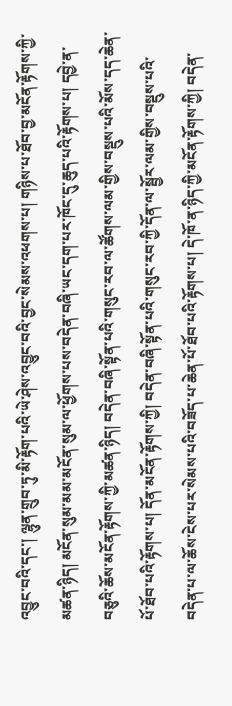འབྱུང་བའི་དང་། ལྷུན་གྲུབ་ཏུ་མི་རྟོག་པའི་ཡེ་ཤེས་འབྱུང་བའི་བྱང་སེམས་འཕགས་པ། གཉིས་པ་ཐོབ་བྱ་མངོན་རྟོགས་ཀྱི་མཚན་ཉིད། མངོན་སུམ་མམ་མངོན་སུམ་ལ་ཕྱོགས་པས་བདེན་བཞི་ཡང་དག་པར་ཁོང་དུ་ཆུད་པའི་རྟོགས་པ། དབྱེ་ན་བཅུའི་ཆོས་མངོན་རྟོགས་ཀྱི་མཚན་ཉིད། བདེན་བཞི་སྟོན་པའི་གསུང་རབ་ལ་ཚོགས་ལམ་གྱིས་བསྡུས་པའི་མོས་དད་ཆེན་པོ་ཐོབ་པའི་རྟོགས་པ། དོན་མངོན་རྟོགས་ཀྱི། བདེན་བཞི་སྟོན་པའི་གསུང་རབ་ཀྱི་དོན་ལ་སྦྱོར་ལམ་གྱིས་བསྡུས་པའི་བདེན་པ་ལ་ཆོས་ངེས་པར་སེམས་པའི་བཟོད་པ་ཆེན་པོ་ཐོབ་པའི་རྟོགས་པ། དེ་ཁོ་ན་ཉིད་ཀྱི་མངོན་རྟོགས་ཀྱི། བདེན་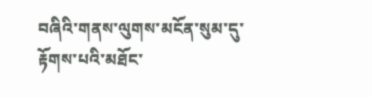བཞིའི་གནས་ལུགས་མངོན་སུམ་དུ་རྟོགས་པའི་མཐོང་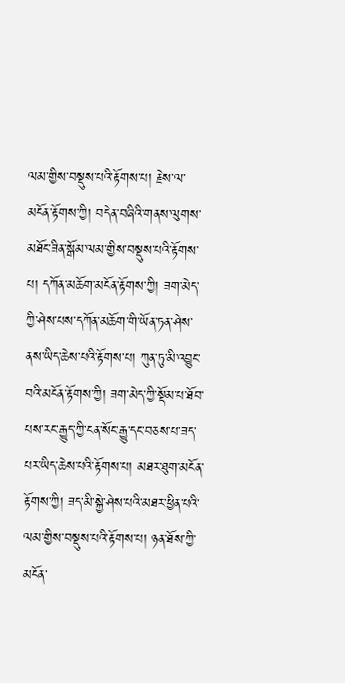ལམ་གྱིས་བསྡུས་པའི་རྟོགས་པ། རྗེས་ལ་མངོན་རྟོགས་ཀྱི། བདེན་བཞིའི་གནས་ལུགས་མཐོང་ཟིན་སྒོམ་ལམ་གྱིས་བསྡུས་པའི་རྟོགས་པ། དཀོན་མཆོག་མངོན་རྟོགས་ཀྱི། ཟག་མེད་ཀྱི་ཤེས་པས་དཀོན་མཆོག་གི་ཡོན་ཏན་ཤེས་ནས་ཡིད་ཆེས་པའི་རྟོགས་པ། ཀུན་ཏུ་མི་འབྱུང་བའི་མངོན་རྟོགས་ཀྱི། ཟག་མེད་ཀྱི་སྡོམ་པ་ཐོབ་པས་རང་རྒྱུད་ཀྱི་ངན་སོང་རྒྱུ་དང་བཅས་པ་ཟད་པར་ཡིད་ཆེས་པའི་རྟོགས་པ། མཐར་ཐུག་མངོན་རྟོགས་ཀྱི། ཟད་མི་སྐྱེ་ཤེས་པའི་མཐར་ཕྱིན་པའི་ལམ་གྱིས་བསྡུས་པའི་རྟོགས་པ། ཉན་ཐོས་ཀྱི་མངོན་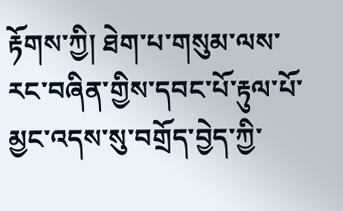རྟོགས་ཀྱི། ཐེག་པ་གསུམ་ལས་རང་བཞིན་གྱིས་དབང་པོ་རྟུལ་པོ་མྱང་འདས་སུ་བགྲོད་བྱེད་ཀྱི་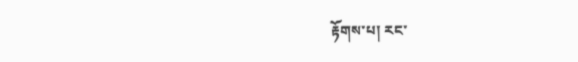རྟོགས་པ། རང་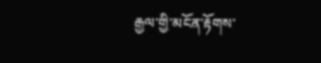རྒྱལ་གྱི་མངོན་རྟོགས་